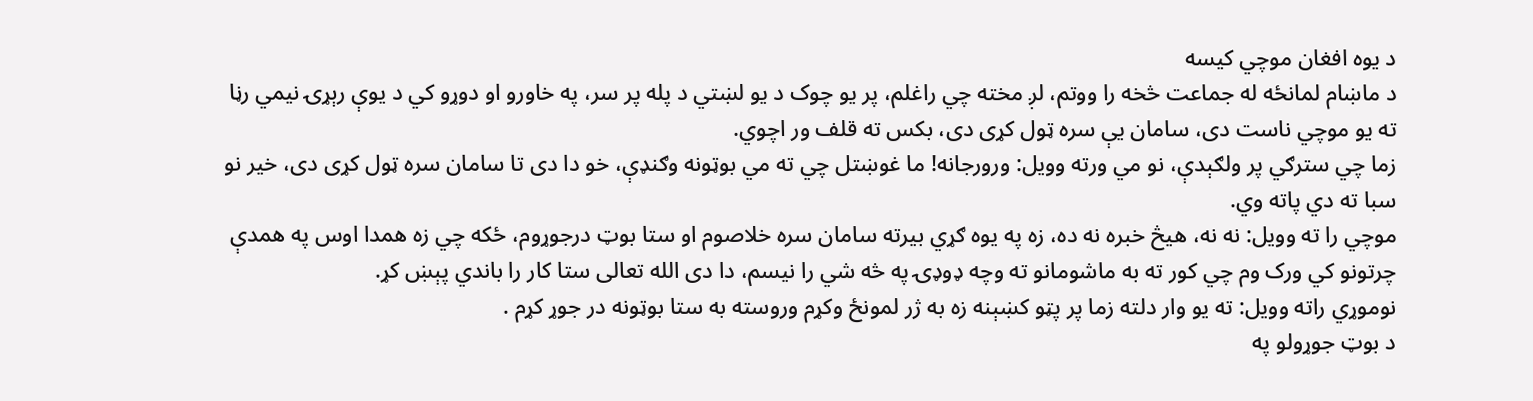د یوه افغان موچي کیسه
د ماښام لمانځه له جماعت څخه را ووتم، لږ مخته چي راغلم، پر يو چوک د يو لښتي د پله پر سر، په خاورو او دوړو کي د يوې رېړۍ نيمي رڼا ته يو موچي ناست دی، سامان يې سره ټول کړی دی، بکس ته قلف ور اچوي.
زما چي سترګي پر ولګېدې، نو مي ورته وويل: ورورجانه! ما غوښتل چي ته مي بوټونه وګنډې، خو دا دی تا سامان سره ټول کړی دی، خير نو سبا ته دي پاته وي.
موچي را ته وويل: نه نه، هيڅ خبره نه ده، زه په يوه ګړي بيرته سامان سره خلاصوم او ستا بوټ درجوړوم، ځکه چي زه همدا اوس په همدې چرتونو کي ورک وم چي کور ته به ماشومانو ته وچه ډوډۍ په څه شي را نيسم، دا دی الله تعالی ستا کار را باندي پېښ کړ.
نوموړي راته وويل: ته يو وار دلته زما پر پټو کښېنه زه به ژر لمونځ وکړم وروسته به ستا بوټونه در جوړ کړم .
د بوټ جوړولو په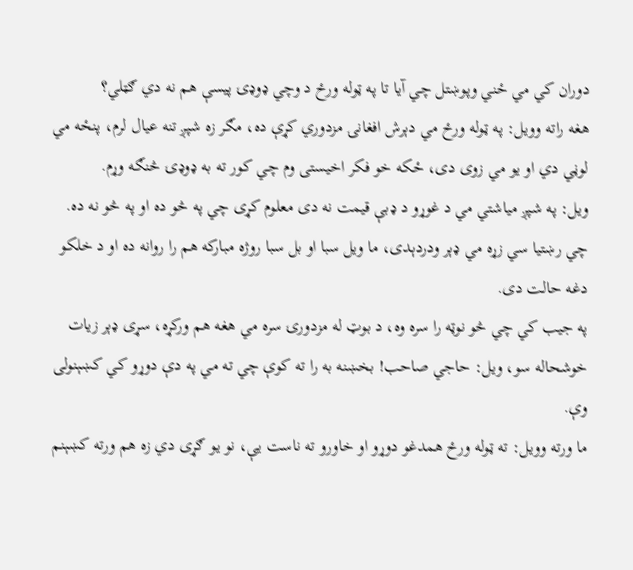دوران کي مي ځني وپوښتل چي آيا تا په ټوله ورځ د وچي ډوډۍ پيسې هم نه دي ګټلي؟
هغه راته وويل: په ټوله ورځ مي دېرش افغانۍ مزدوري کړې ده، مګر زه شپږ تنه عيال لرم، پنځه مي لوڼي دي او يو مي زوی دی، ځکه خو فکر اخيستی وم چي کور ته به ډوډۍ څنګه وړم.
ويل: په شپږ مياشتي مي د غوړو د ډبې قيمت نه دی معلوم کړی چي په څو ده او په څو نه ده.
چي رښتيا سي زړه مي ډېر ودردېدی، ما ويل سبا او بل سبا روژه مبارکه هم را روانه ده او د خلکو دغه حالت دی.
په جيب کي چي څو نوټه را سره وه، د بوټ له مزدورۍ سره مي هغه هم ورکړه، سړی ډېر زيات خوشحاله سو، ويل: حاجي صاحب! بخښنه به را ته کوې چي ته مي په دې دوړو کي کښېنولی وې.
ما ورته وويل: ته ټوله ورځ همدغو دوړو او خاورو ته ناست يې، نو يو ګړی دي زه هم ورته کښېنم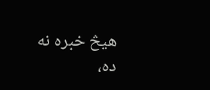هيڅ خبره نه ده،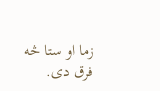زما او ستا څه فرق دی.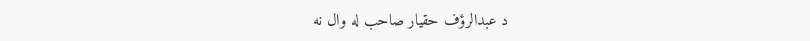د عبدالرؤف حقیار صاحب له وال نه